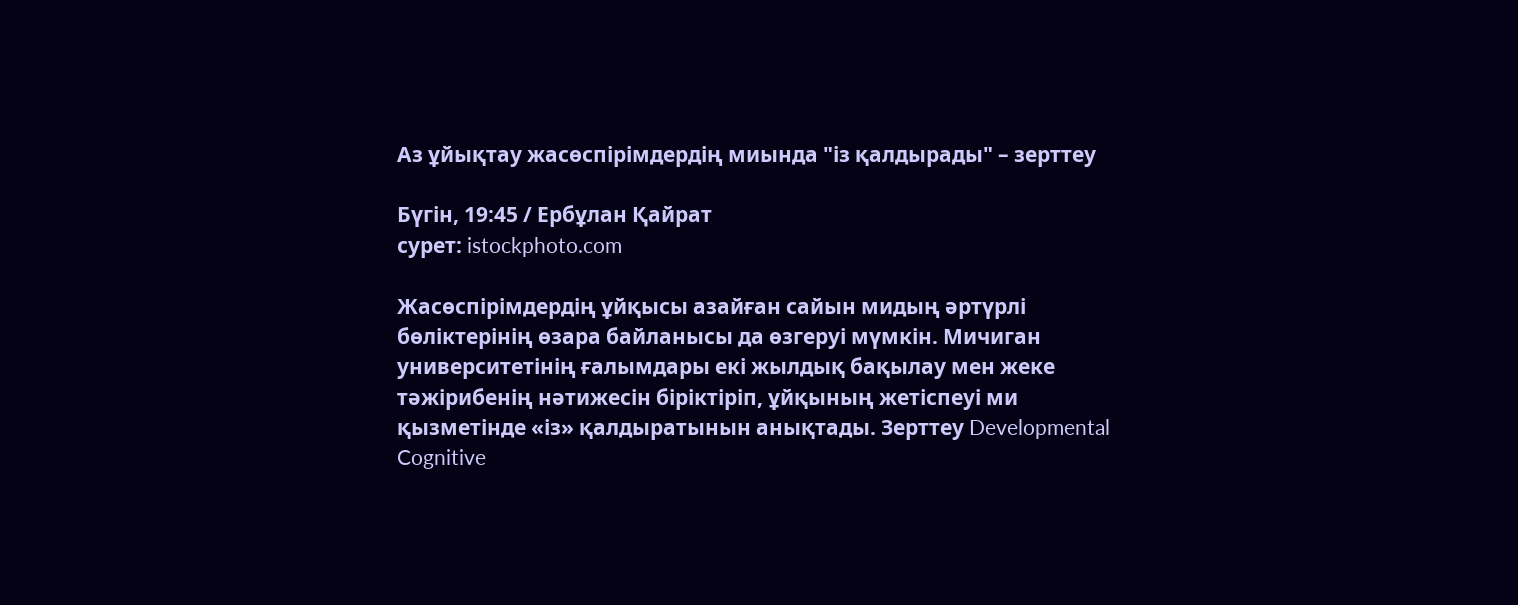Аз ұйықтау жасөспірімдердің миында "із қалдырады" – зерттеу

Бүгін, 19:45 / Ербұлан Қайрат
cурет: istockphoto.com

Жасөспірімдердің ұйқысы азайған сайын мидың әртүрлі бөліктерінің өзара байланысы да өзгеруі мүмкін. Мичиган университетінің ғалымдары екі жылдық бақылау мен жеке тәжірибенің нәтижесін біріктіріп, ұйқының жетіспеуі ми қызметінде «із» қалдыратынын анықтады. Зерттеу Developmental Cognitive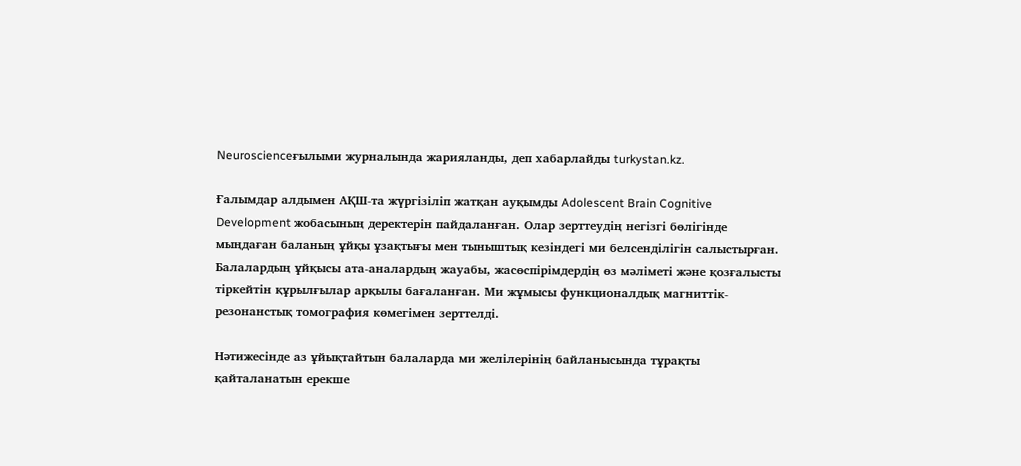Neuroscienceғылыми журналында жарияланды, деп хабарлайды turkystan.kz.

Ғалымдар алдымен АҚШ-та жүргізіліп жатқан ауқымды Adolescent Brain Cognitive Development жобасының деректерін пайдаланған. Олар зерттеудің негізгі бөлігінде мыңдаған баланың ұйқы ұзақтығы мен тыныштық кезіндегі ми белсенділігін салыстырған. Балалардың ұйқысы ата-аналардың жауабы, жасөспірімдердің өз мәліметі және қозғалысты тіркейтін құрылғылар арқылы бағаланған. Ми жұмысы функционалдық магниттік-резонанстық томография көмегімен зерттелді.

Нәтижесінде аз ұйықтайтын балаларда ми желілерінің байланысында тұрақты қайталанатын ерекше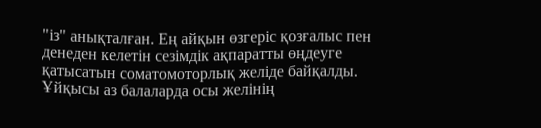"із" анықталған. Ең айқын өзгеріс қозғалыс пен денеден келетін сезімдік ақпаратты өңдеуге қатысатын соматомоторлық желіде байқалды. Ұйқысы аз балаларда осы желінің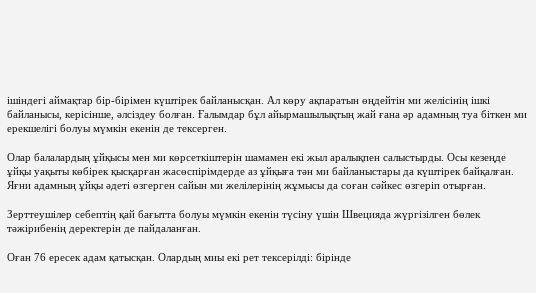ішіндегі аймақтар бір-бірімен күштірек байланысқан. Ал көру ақпаратын өңдейтін ми желісінің ішкі байланысы, керісінше, әлсіздеу болған. Ғалымдар бұл айырмашылықтың жай ғана әр адамның туа біткен ми ерекшелігі болуы мүмкін екенін де тексерген.

Олар балалардың ұйқысы мен ми көрсеткіштерін шамамен екі жыл аралықпен салыстырды. Осы кезеңде ұйқы уақыты көбірек қысқарған жасөспірімдерде аз ұйқыға тән ми байланыстары да күштірек байқалған. Яғни адамның ұйқы әдеті өзгерген сайын ми желілерінің жұмысы да соған сәйкес өзгеріп отырған.

Зерттеушілер себептің қай бағытта болуы мүмкін екенін түсіну үшін Швецияда жүргізілген бөлек тәжірибенің деректерін де пайдаланған.

Оған 76 ересек адам қатысқан. Олардың миы екі рет тексерілді: бірінде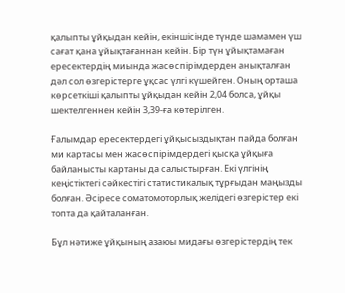қалыпты ұйқыдан кейін, екіншісінде түнде шамамен үш сағат қана ұйықтағаннан кейін. Бір түн ұйықтамаған ересектердің миында жасөспірімдерден анықталған дәл сол өзгерістерге ұқсас үлгі күшейген. Оның орташа көрсеткіші қалыпты ұйқыдан кейін 2,04 болса, ұйқы шектелгеннен кейін 3,39-ға көтерілген.

Ғалымдар ересектердегі ұйқысыздықтан пайда болған ми картасы мен жасөспірімдердегі қысқа ұйқыға байланысты картаны да салыстырған. Екі үлгінің кеңістіктегі сәйкестігі статистикалық тұрғыдан маңызды болған. Әсіресе соматомоторлық желідегі өзгерістер екі топта да қайталанған.

Бұл нәтиже ұйқының азаюы мидағы өзгерістердің тек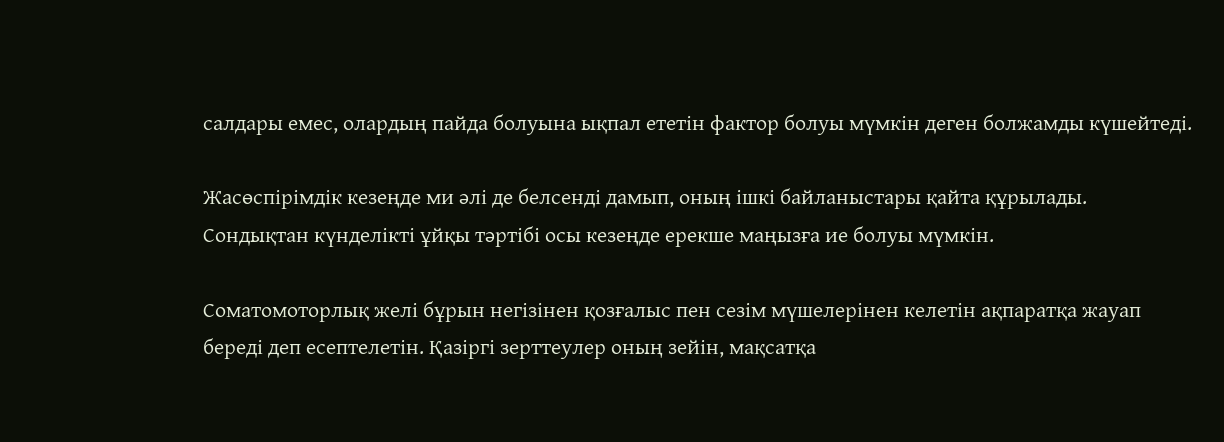салдары емес, олардың пайда болуына ықпал ететін фактор болуы мүмкін деген болжамды күшейтеді.

Жасөспірімдік кезеңде ми әлі де белсенді дамып, оның ішкі байланыстары қайта құрылады. Сондықтан күнделікті ұйқы тәртібі осы кезеңде ерекше маңызға ие болуы мүмкін.

Соматомоторлық желі бұрын негізінен қозғалыс пен сезім мүшелерінен келетін ақпаратқа жауап береді деп есептелетін. Қазіргі зерттеулер оның зейін, мақсатқа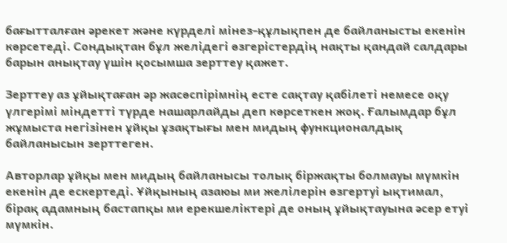бағытталған әрекет және күрделі мінез-құлықпен де байланысты екенін көрсетеді. Сондықтан бұл желідегі өзгерістердің нақты қандай салдары барын анықтау үшін қосымша зерттеу қажет.

Зерттеу аз ұйықтаған әр жасөспірімнің есте сақтау қабілеті немесе оқу үлгерімі міндетті түрде нашарлайды деп көрсеткен жоқ. Ғалымдар бұл жұмыста негізінен ұйқы ұзақтығы мен мидың функционалдық байланысын зерттеген.

Авторлар ұйқы мен мидың байланысы толық біржақты болмауы мүмкін екенін де ескертеді. Ұйқының азаюы ми желілерін өзгертуі ықтимал, бірақ адамның бастапқы ми ерекшеліктері де оның ұйықтауына әсер етуі мүмкін.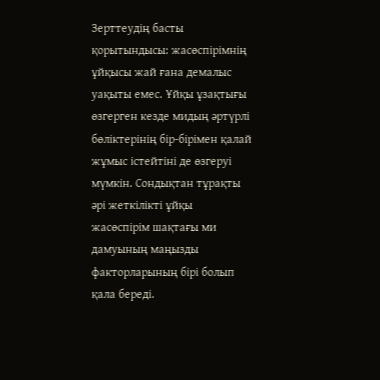Зерттеудің басты қорытындысы: жасөспірімнің ұйқысы жай ғана демалыс уақыты емес. Ұйқы ұзақтығы өзгерген кезде мидың әртүрлі бөліктерінің бір-бірімен қалай жұмыс істейтіні де өзгеруі мүмкін. Сондықтан тұрақты әрі жеткілікті ұйқы жасөспірім шақтағы ми дамуының маңызды факторларының бірі болып қала береді.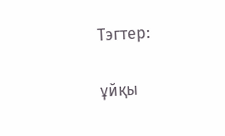Тэгтер:

ұйқы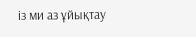із ми аз ұйықтау